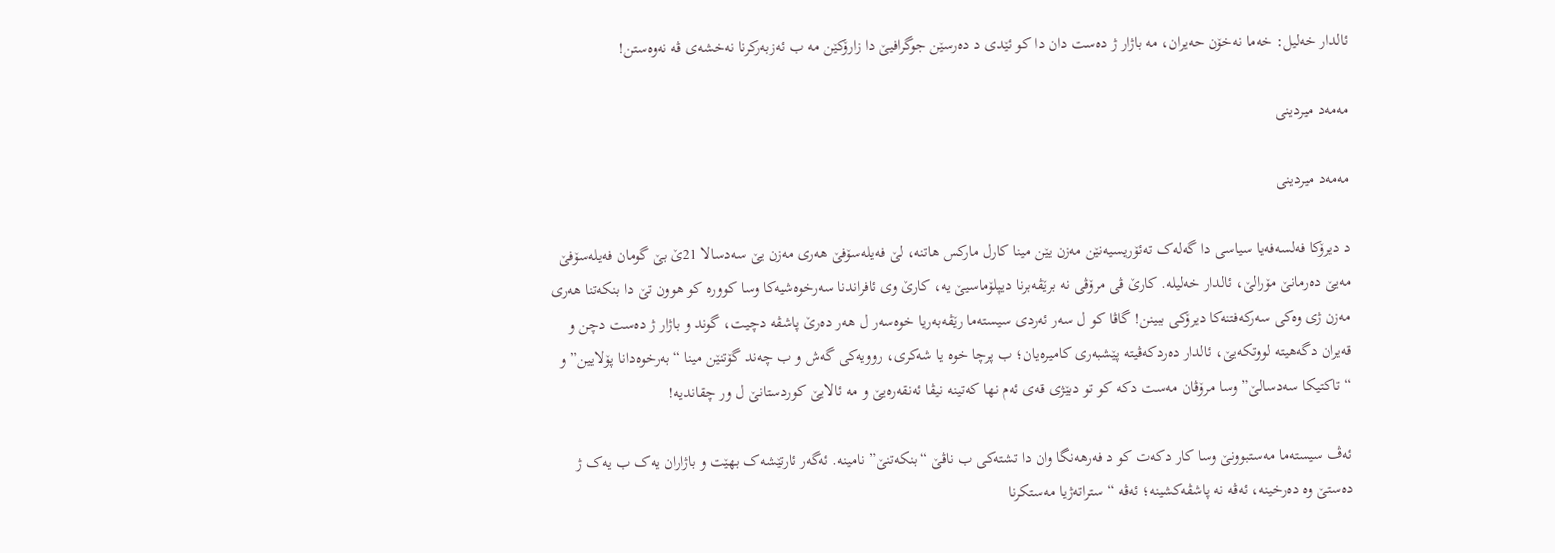ئالدار خەلیل: خەما نەخۆن حەیران، مە باژار ژ دەست دان دا کو ئێدی د دەرسێن جوگرافیێ دا زارۆکێن مە ب ئەزبەرکرنا نەخشەی ڤە نەوەستن!

مەمەد میردینی

مەمەد میردینی

د دیرۆکا فەلسەفەیا سیاسی دا گەلەک تەئۆریسیەنێن مەزن یێن مینا کارل مارکس هاتنە، لێ فەیلەسۆفێ ھەری مەزن یێ سەدسالا 21ێ بێ گومان فەیلەسۆفێ مەیێ دەرمانێ مۆرالێ، ئالدار خەلیلە. کارێ ڤی مرۆڤی نە برێڤەبرنا دیپلۆماسیێ یە، کارێ وی ئافراندنا سەرخوەشیەکا وسا کوورە کو ھوون تێ دا بنکەتنا ھەری مەزن ژی وەکی سەرکەفتنەکا دیرۆکی ببینن! گاڤا کو ل سەر ئەردی سیستەما رێڤەبەریا خوەسەر ل ھەر دەرێ پاشڤە دچیت، گوند و باژار ژ دەست دچن و قەیران دگەهیتە لووتکەیێ، ئالدار دەردکەڤیتە پێشبەری کامیرەیان؛ ب پرچا خوە یا شەکری، روویەکی گەش و ب چەند گۆتنێن مینا “بەرخوەدانا پۆلایین” و “تاکتیکا سەدسالێ” وسا مرۆڤان مەست دکە کو تو دبێژی قەی ئەم نھا کەتینە نیڤا ئەنقەرەیێ و مە ئالایێ کوردستانێ ل ور چقاندیە!

ئەڤ سیستەما مەستبوونێ وسا کار دکەت کو د فەرھەنگا وان دا تشتەکی ب ناڤێ “بنکەتنێ” نامینە. ئەگەر ئارتێشەک بهێت و باژاران یەک ب یەک ژ دەستێ وە دەرخینە، ئەڤە نە پاشڤەکشینە؛ ئەڤە “ستراتەژیا مەستکرنا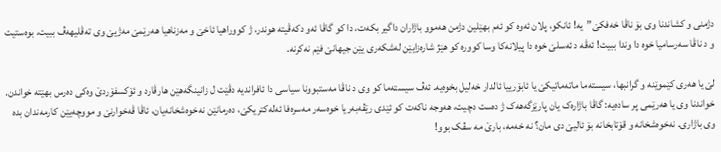دژمنی و کشاندنا وی بۆ ناڤا خەفکێ”یە! ئانکو، پلان ئەوە کو ئەم بھێلین دژمن ھەموو باژاران داگیر بکەت، دا کو گاڤا ئەو دکەڤیتە ھوندر، ژ کووراھیا ئاخێ و مەزناھیا ھەرێمێ مەژیێ وی تەڤلیھەڤ ببیت، بوەستیت و د ناڤا سەرسامیا خوە دا وندا ببیت! ئەڤە د ئەسلێ خوە دا پیلانەکا وسا کوورە کو هێژ شارەزایێن لەشکەری یێن جیھانێ فێم نەکرنە.

لێ یا ھەری کێموێنە و گرانبھا، سیستەما ماتەماتیکێ یا ئابۆرییا ئالدار خەلیل بخوەیە. ئەڤ سیستەما کو وی د ناڤا مەستبوونا سیاسی دا ئافراندیە دڤێت ل زانینگەھێن ھارڤارد و ئۆکسفۆردێ وەکی دەرس بهێتە خواندن. خواندنا وی یا ھەرێمی پر سادەیە: گاڤا باژارەک یان پارێزگەھەک ژ دەست دچیت، ھەوجە ناکەت کو ئێدی رێڤەبەریا خوەسەر مەسرەفا ئەلەکتریکێ، دەرمانێن نەخوەشخانەیان، ئاڤا ڤەخوارنێ و مووچەیێن کارمەندان بدە وی باژاری. نەخوەشخانە و قۆتابخانە بۆ ئالیێ دی مان؟ نە خەمە، بارێ مە سڤک بوو!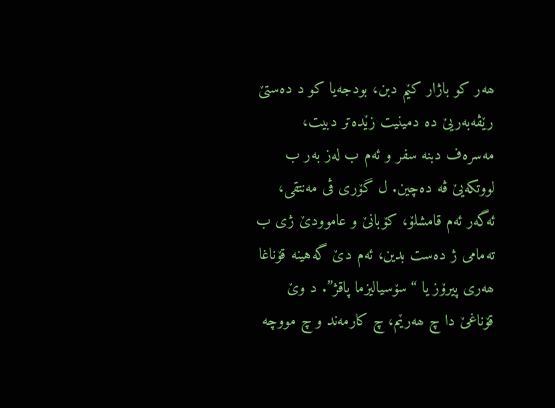ھەر کو باژار کێم دبن، بودجەیا کو د دەستێ رێڤەبەریێ دە دمینیت زێدەتر دبیت، مەسرەف دبنە سفر و ئەم ب لەز بەر ب لووتکەیێ ڤە دەچین. ل گۆری ڤی مەنتقی، ئەگەر ئەم قامشلۆ، کۆبانێ و عاموودێ ژی ب تەمامی ژ دەست بدین، ئەم دێ گەهینە قۆناغا ھەری پیرۆز یا “سۆسیالیزما پاقژ”. د وێ قۆناغێ دا چ ھەرێم، چ کارمەند و چ مووچە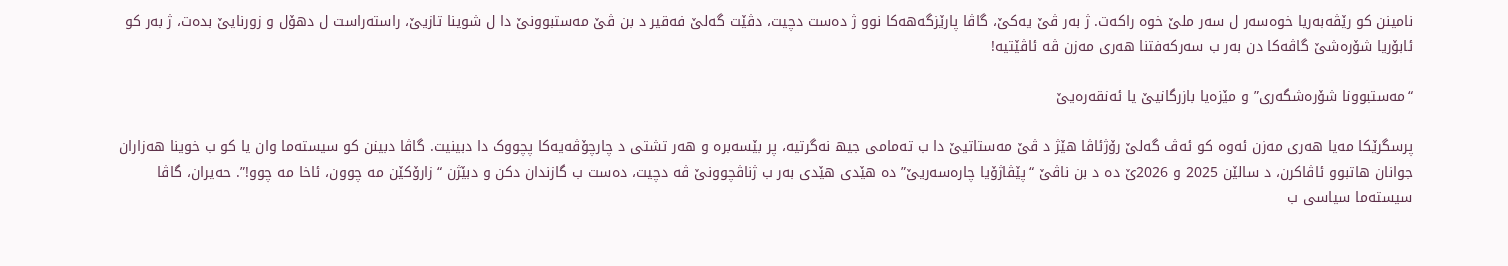نامینن کو رێڤەبەریا خوەسەر ل سەر ملێ خوە راکەت. ژ بەر ڤێ یەکێ، گاڤا پارێزگەھەکا نوو ژ دەست دچیت، دڤێت گەلێ فەقیر د بن ڤێ مەستبوونێ دا ل شوینا تازیێ، راستەراست ل دھۆل و زورنایێ بدەت، ژ بەر کو ئابۆریا شۆرەشێ گاڤەکا دن بەر ب سەرکەفتنا ھەری مەزن ڤە ئاڤێتیە!

“مەستبوونا شۆرەشگەری” و مێزەیا بازرگانیێ یا ئەنقەرەیێ

پرسگرێکا مەیا ھەری مەزن ئەوە کو ئەڤ گەلێ رۆژئاڤا هێژ د ڤێ مەستاتیێ دا ب تەمامی جیھ نەگرتیە، پر بێسەبرە و ھەر تشتی د چارچۆڤەیەکا پچووک دا دبینیت. گاڤا دبینن کو سیستەما وان یا کو ب خوینا ھەزاران جوانان ھاتبوو ئاڤاکرن، د سالێن 2025 و 2026ێ دە د بن ناڤێ “پێڤاژۆیا چارەسەریێ” دە ھێدی ھێدی بەر ب ژناڤچوونێ ڤە دچیت، دەست ب گازندان دکن و دبێژن “زارۆکێن مە چوون، ئاخا مە چوو!”. حەیران، گاڤا سیستەما سیاسی ب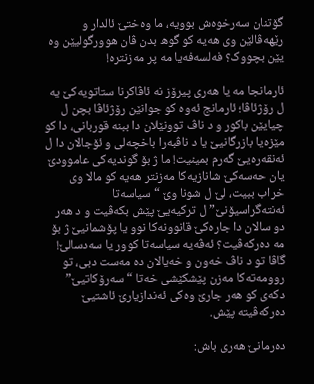گۆتنان سەرخوەش بوویە، ما وەختێ ئالدار و رێھەڤالێن وی ھەیە کو گوھ بدن ڤان ھوورگولیێن وە یێن بچووک؟ فەلسەفەیا مە پر مەزنترە!

ئارمانجا مە یا ھەری پیرۆز نە ئاڤاکرنا ستاتویەکێ یە ل رۆژئاڤا؛ ئارمانج ئەوە کو جوانێن رۆژئاڤا بچن ل چیایێن باکور و د ناڤ توونێلان دا ببنە قوربانی، دا کو مێزەیا بازرگانیێ یا د ناڤبەرا باخچەلی و ئۆجالان دا ل ئەنقەرەیێ گەرم بمینیت! ما ژ بۆ گوندیەکی عاموودێ یان حەسەکێ شانازیەکا مەزنتر ھەیە کو مالا وی خراب ببیت، لێ ل شونا وێ “سیاسەتا ئەنتەگراسیۆنێ” ل ترکیەیێ پێش بکەڤیت و د ھەر دو سالان دا جارەکێ قانوونەکا نوو یا پۆشمانیێ ژ بۆ مە دەرکەڤیت؟ ئەڤەیە سیاسەتا کوور یا سەدسالێ! گاڤا تو د ناڤ خەون و خەیالان دە مەست دبی، تو روومەتەکا مەزن پێشکێشی خەتا “سەرۆکاتیێ” دکەی کو ھەر جارێ وەکی ئەندازیارێ ئاشتیێ دەرکەڤیتە پێش.

دەرمانێ ھەری باش: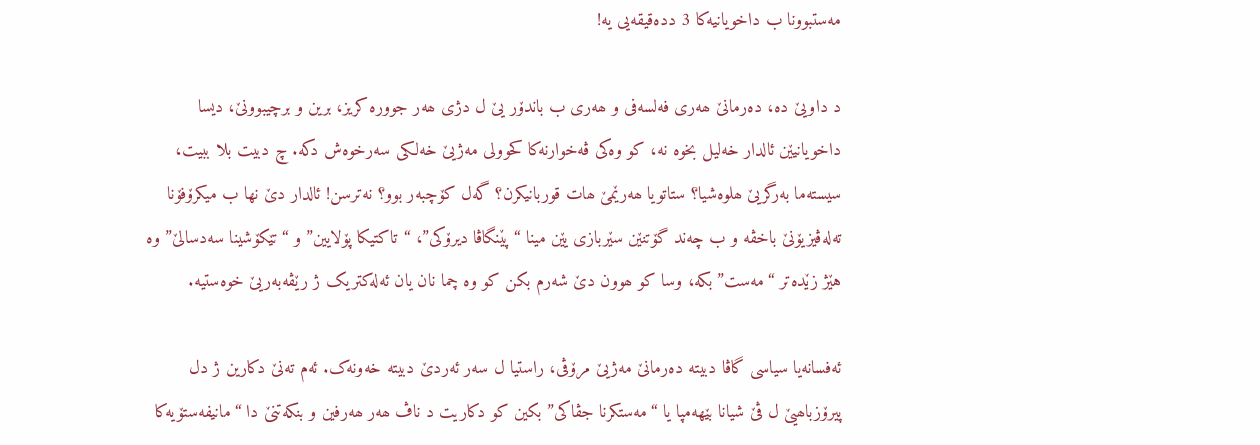مەستبوونا ب داخویانیەکا 3 ددەقیقەیی یە!

د داویێ دە، دەرمانێ ھەری فەلسەفی و ھەری ب باندۆر یێ ل دژی ھەر جوورە کریز، برین و برچیبوونێ، دیسا داخویانیێن ئالدار خەلیل بخوە نە، کو وەکی ڤەخوارنەکا کحوولی مەژیێ خەلکی سەرخوەش دکە. چ دبیت بلا ببیت، سیستەما بەرگریێ ھلوەشیا؟ ستاتویا ھەرێمێ ھات قوربانیکرن؟ گەل کۆچبەر بوو؟ نەترسن! ئالدار دێ نھا ب میکرۆفۆنا تەلەڤیزیۆنێ باخڤە و ب چەند گۆتنێن سێربازی یێن مینا “پێنگاڤا دیرۆکی”، “تاکتیکا پۆلایین” و “تێکۆشینا سەدسالێ” وە هێژ زێدەتر “مەست” بکە، وسا کو ھوون دێ شەرم بکن کو وە چما نان یان ئەلەکتریک ژ رێڤەبەریێ خوەستیە.

ئەفسانەیا سیاسی گاڤا دبیتە دەرمانێ مەژیێ مرۆڤی، راستیا ل سەر ئەردێ دبیتە خەونەک. ئەم تەنێ دکارین ژ دل پیرۆزباھیێ ل ڤێ شیانا بێھەمپا یا “مەستکرنا جڤاکی” بکین کو دکاریت د ناڤ ھەر ھەرفین و بنکەتنێ دا “مانیفەستۆیەکا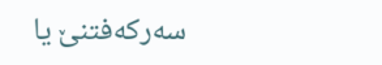سەرکەفتنێ یا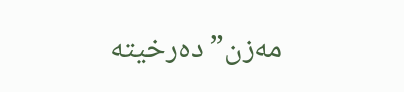مەزن” دەرخیتە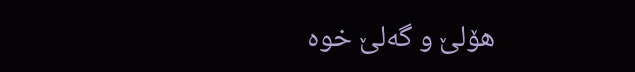ھۆلێ و گەلێ خوە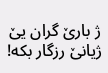ژ بارێ گران یێ ژیانێ رزگار بکە!